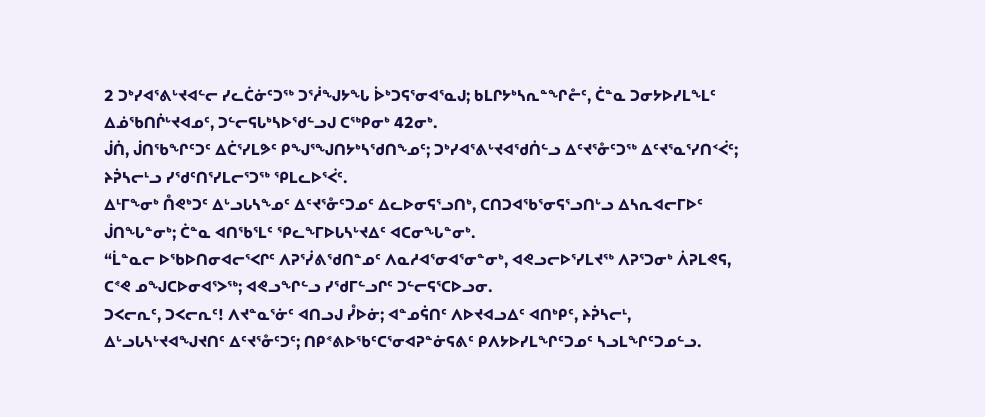2 ᑐᒃᓯᐊᕐᕕᒡᔪᐊᓪᓕ ᓯᓚᑖᓃᑦᑐᖅ ᑐᕐᓲᖑᔭᖓ ᐆᒃᑐᕋᕐᓂᐊᕐᓇᒍ; ᑲᒪᒋᔭᒃᓴᕆᓐᖏᓔᑦ, ᑖᓐᓇ ᑐᓂᔭᐅᓯᒪᖕᒪᑦ ᐃᓅᖃᑎᒌᒡᔪᐊᓄᑦ, ᑐᓪᓕᕋᒐᒃᓴᐅᖁᓪᓗᒍ ᑕᖅᑭᓂᒃ 42ᓂᒃ.
ᒎᑏ, ᒎᑎᖃᖏᑦᑐᑦ ᐃᑖᕐᓯᒪᕗᑦ ᑭᖑᕐᖑᑎᔭᒃᓴᖁᑎᖕᓄᑦ; ᑐᒃᓯᐊᕐᕕᒡᔪᐊᖁᑏᓪᓗ ᐃᑦᔪᕐᓁᑦᑐᖅ ᐃᑦᔪᕐᓇᕐᓯᑎᑉᐹᑦ; ᔨᕉᓴᓕᒻᓗ ᓯᖁᑦᑎᕐᓯᒪᓕᕐᑐᖅ ᕿᒪᓚᐅᕐᐹᑦ.
ᐃᒻᒥᖕᓂᒃ ᑍᕙᒃᑐᑦ ᐃᒡᓗᒐᓴᖕᓄᑦ ᐃᑦᔪᕐᓁᑦᑐᓄᑦ ᐃᓚᐅᓂᕋᕐᓗᑎᒃ, ᑕᑎᑐᐊᖃᕐᓂᕋᕐᓗᑎᒡᓗ ᐃᓴᕆᐊᓕᒥᐅᑦ ᒎᑎᖓᓐᓂᒃ; ᑖᓐᓇ ᐊᑎᖃᕐᒪᑦ ᕿᓚᖕᒥᐅᒐᓴᒡᔪᐃᑦ ᐊᑕᓂᖓᓐᓂᒃ.
“ᒫᓐᓇᓕ ᐅᖃᐅᑎᓂᐊᓕᕐᐸᒋᑦ ᐱᕈᕐᓰᕕᖁᑎᓐᓄᑦ ᐱᓇᓱᐊᕐᓂᐊᕐᓂᓐᓂᒃ, ᐊᕙᓗᓕᐅᕐᓯᒪᔪᖅ ᐱᕈᕐᑐᓂᒃ ᐲᕈᒪᕙᕋ, ᑕᕝᕙ ᓄᖑᑕᐅᓂᐊᕐᐳᖅ; ᐊᕙᓗᖏᓪᓗ ᓯᖁᒥᓪᓗᒋᑦ ᑐᓪᓕᕋᕐᑕᐅᓗᓂ.
ᑐᐸᓕᕆᑦ, ᑐᐸᓕᕆᑦ! ᐱᔪᓐᓇᕐᓃᑦ ᐊᑎᓗᒍ ᓮᐅᓃ; ᐊᓐᓄᕌᑎᑦ ᐱᐅᔪᐊᓗᐃᑦ ᐊᑎᒃᑭᑦ, ᔨᕉᓴᓕᒻ, ᐃᒡᓗᒐᓴᒡᔪᐊᖑᔪᑎᑦ ᐃᑦᔪᕐᓁᑦᑐᑦ; ᑎᑭᕝᕕᐅᖃᑦᑕᕐᓂᐊᕈᓐᓃᕋᕕᑦ ᑭᐱᔭᐅᓯᒪᖏᑦᑐᓄᑦ ᓴᓗᒪᖏᑦᑐᓄᓪᓗ.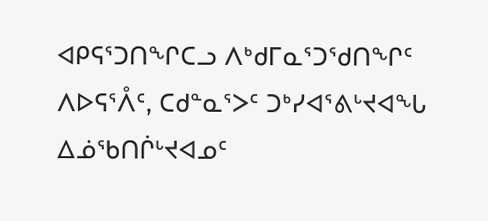ᐊᑭᕋᕐᑐᑎᖏᑕᓗ ᐱᒃᑯᒥᓇᕐᑐᖁᑎᖏᑦ ᐱᐅᕋᕐᐰᑦ, ᑕᑯᓐᓇᕐᐳᑦ ᑐᒃᓯᐊᕐᕕᒡᔪᐊᖓ ᐃᓅᖃᑎᒌᒡᔪᐊᓄᑦ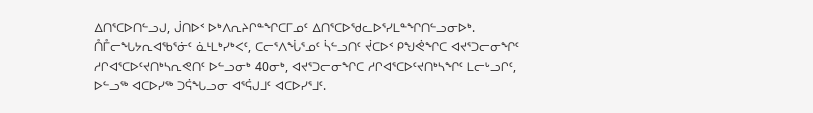ᐃᑎᕐᑕᐅᑎᓪᓗᒍ, ᒎᑎᐅᑉ ᐅᒃᐱᕆᔨᒋᓐᖏᑕᒥᓄᑦ ᐃᑎᕐᑕᐅᖁᓚᐅᕐᓯᒪᓐᖏᑎᓪᓗᓂᐅᒃ.
ᑍᒤᓕᖓᔭᕆᐊᖃᕐᓃᑦ ᓈᒻᒪᒃᓯᒃᐸᑦ, ᑕᓕᕐᐱᖔᕐᓄᑦ ᓵᓪᓗᑎᑦ ᔫᑕᐅᑉ ᑭᖑᕚᖏᑕ ᐊᔪᕐᑐᓕᓂᖏᑦ ᓱᒋᐊᕐᑕᐅᑦᔪᑎᒃᓴᕆᕙᑎᑦ ᐅᓪᓗᓂᒃ 40ᓂᒃ, ᐊᔪᕐᑐᓕᓂᖏᑕ ᓱᒋᐊᕐᑕᐅᑦᔪᑎᒃᓴᖏᑦ ᒪᓕᒡᓗᒋᑦ, ᐅᓪᓗᖅ ᐊᑕᐅᓯᖅ ᑐᕌᖓᓗᓂ ᐊᕐᕌᒍᒧᑦ ᐊᑕᐅᓯᕐᒧᑦ.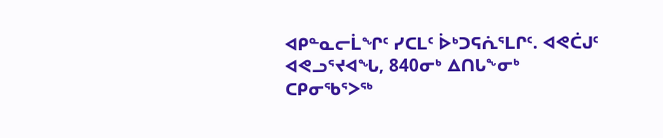ᐊᑭᓐᓇᓕᒫᖏᑦ ᓯᑕᒪᑦ ᐆᒃᑐᕋᕇᕐᒪᒋᑦ. ᐊᕙᑖᒍᑦ ᐊᕙᓗᕐᔪᐊᖓ, 840ᓂᒃ ᐃᑎᒐᖕᓂᒃ ᑕᑭᓂᖃᕐᐳᖅ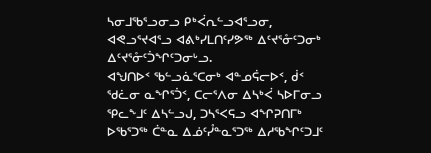ᓴᓂᒧᖃᕐᓗᓂᓗ ᑭᒃᐹᕆᓪᓗᐊᕐᓗᓂ, ᐊᕙᓗᕐᔪᐊᕐᓗ ᐊᕕᒃᓯᒪᑎᑦᓯᕗᖅ ᐃᑦᔪᕐᓁᑦᑐᓂᒃ ᐃᑦᔪᕐᓁᑦᑑᖏᑦᑐᓂᒡᓗ.
ᐊᖑᑎᐅᑉ ᖃᓪᓗᓈᕐᑕᓂᒃ ᐊᓐᓄᕌᓕᐅᑉ, ᑰᑉ ᖁᓛᓂ ᓇᖏᕐᑑᑉ, ᑕᓕᕐᐱᓂ ᐃᓴᒃᐹ ᓴᐅᒥᓂᓗ ᕿᓚᖕᒧᑦ ᐃᓴᓪᓗᒍ, ᑐᓴᕐᐸᕋᓗ ᐊᖏᕈᑎᒥᒃ ᐅᖃᕐᑐᖅ ᑖᓐᓇ ᐃᓅᑦᓮᓐᓇᕐᑐᖅ ᐃᓱᖃᖏᑦᑐᒧᑦ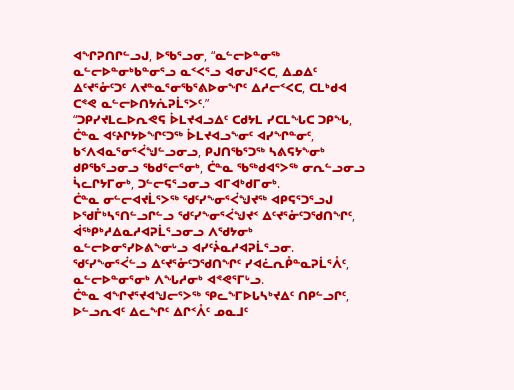ᐊᖏᕈᑎᒋᓪᓗᒍ, ᐅᖃᕐᓗᓂ, “ᓇᓪᓕᐅᓐᓂᖅ ᓇᓪᓕᐅᓐᓂᒃᑲᓐᓂᕐᓗ ᓇᑉᐸᕐᓗ ᐊᓂᒍᕐᐸᑕ, ᐃᓄᐃᑦ ᐃᑦᔪᕐᓁᑦᑐᑦ ᐱᔪᓐᓇᕐᓂᖃᕐᕕᐅᓂᖏᑦ ᐃᓱᓕᑉᐸᑕ, ᑕᒪᒃᑯᐊ ᑕᕝᕙ ᓇᓪᓕᐅᑎᔭᕇᕈᒫᕐᐳᑦ.”
“ᑐᑭᓯᔪᒪᓚᐅᕆᕙᕋ ᐆᒪᔪᐊᓗᐃᑦ ᑕᑯᔭᒪ ᓯᑕᒪᖓᑕ ᑐᑭᖓ, ᑖᓐᓇ ᐊᑦᔨᒋᔭᐅᖏᑦᑐᖅ ᐆᒪᔪᐊᓗᖕᓂᑦ ᐊᓯᖏᓐᓂᑦ, ᑲᑉᐱᐊᓇᕐᓂᕐᐹᖑᓪᓗᓂᓗ, ᑭᒍᑎᖃᕐᑐᖅ ᓴᕕᕋᔭᖕᓂᒃ ᑯᑭᖃᕐᓗᓂᓗ ᖃᑯᕐᓕᕐᓂᒃ, ᑖᓐᓇ ᖃᖅᑯᐊᕐᐳᖅ ᓂᕆᓪᓗᓂᓗ ᓵᓚᒋᔭᒥᓂᒃ, ᑐᓪᓕᕋᕐᓗᓂᓗ ᐊᒥᐊᒃᑯᒥᓂᒃ.
ᑖᓐᓇ ᓂᓪᓕᐊᔪᒫᕐᐳᖅ ᖁᑦᓯᖕᓂᕐᐹᖑᔪᖅ ᐊᑭᕋᕐᑐᕐᓗᒍ ᐅᖁᒤᒃᓴᕐᑎᓪᓗᒋᓪᓗ ᖁᑦᓯᖕᓂᕐᐹᖑᔪᑉ ᐃᑦᔪᕐᓁᑦᑐᖁᑎᖏᑦ, ᐋᖅᑭᒃᓱᐃᓇᓱᐊᕈᒫᕐᓗᓂᓗ ᐱᖁᔭᓂᒃ ᓇᓪᓕᐅᓂᕐᓯᐅᕕᖕᓂᒡᓗ ᐊᓯᑦᔩᓇᓱᐊᕈᒫᕐᓗᓂ. ᖁᑦᓯᖕᓂᕐᐹᓪᓗ ᐃᑦᔪᕐᓁᑦᑐᖁᑎᖏᑦ ᓯᐊᓛᕆᑬᓐᓇᕈᒫᕐᐰᑦ, ᓇᓪᓕᐅᓐᓂᕐᓂᒃ ᐱᖓᓱᓂᒃ ᐊᕝᕙᕐᒥᒡᓗ.
ᑖᓐᓇ ᐊᖏᔪᕐᔪᐊᖑᓕᕐᐳᖅ ᕿᓚᖕᒥᐅᒐᓴᒃᔪᐃᑦ ᑎᑭᓪᓗᒋᑦ, ᐅᓪᓗᕆᐊᑦ ᐃᓚᖏᑦ ᐃᒋᑉᐰᑦ ᓄᓇᒧᑦ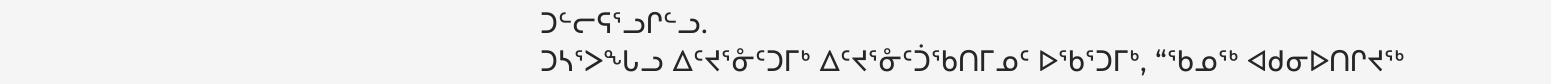ᑐᓪᓕᕋᕐᓗᒋᓪᓗ.
ᑐᓴᕐᐳᖓᓗ ᐃᑦᔪᕐᓁᑦᑐᒥᒃ ᐃᑦᔪᕐᓁᑦᑑᖃᑎᒥᓄᑦ ᐅᖃᕐᑐᒥᒃ, “ᖃᓄᖅ ᐊᑯᓂᐅᑎᒋᔪᖅ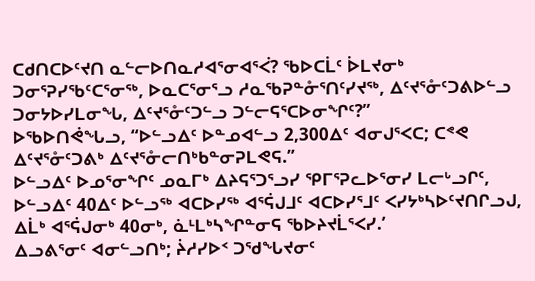ᑕᑯᑎᑕᐅᑦᔪᑎ ᓇᓪᓕᐅᑎᓇᓱᐊᕐᓂᐊᕐᐹ? ᖃᐅᑕᒫᑦ ᐆᒪᔪᓂᒃ ᑐᓂᕐᕈᓯᖃᑦᑕᕐᓂᖅ, ᐅᓇᑕᕐᓂᕐᓗ ᓱᓇᖃᕈᓐᓁᕐᑎᑦᓯᔪᖅ, ᐃᑦᔪᕐᓁᑦᑐᕕᐅᓪᓗ ᑐᓂᔭᐅᓯᒪᓂᖓ, ᐃᑦᔪᕐᓁᑦᑐᓪᓗ ᑐᓪᓕᕋᕐᑕᐅᓂᖏᑦ?”
ᐅᖃᐅᑎᕚᖓᓗ, “ᐅᓪᓗᐃᑦ ᐅᓐᓄᐊᓪᓗ 2,300ᐃᑦ ᐊᓂᒍᕐᐸᑕ; ᑕᕝᕙ ᐃᑦᔪᕐᓁᑦᑐᕕᒃ ᐃᑦᔪᕐᓁᓕᑎᒃᑲᓐᓂᕈᒪᕙᕋ.”
ᐅᓪᓗᐃᑦ ᐅᓄᕐᓂᖏᑦ ᓄᓇᒥᒃ ᐃᔨᕋᕐᑐᕐᓗᓯ ᕿᒥᕐᕈᓚᐅᕐᓂᓯ ᒪᓕᒡᓗᒋᑦ, ᐅᓪᓗᐃᑦ 40ᐃᑦ ᐅᓪᓗᖅ ᐊᑕᐅᓯᖅ ᐊᕐᕌᒍᒧᑦ ᐊᑕᐅᓯᕐᒧᑦ ᐸᓯᔭᒃᓴᐅᑦᔪᑎᒋᓗᒍ, ᐃᒫᒃ ᐊᕐᕌᒍᓂᒃ 40ᓂᒃ, ᓈᒻᒪᒃᓴᖏᓐᓂᕋ ᖃᐅᔨᔪᒫᕐᐸᓯ.’
ᐃᓗᕕᕐᓂᑦ ᐊᓂᓪᓗᑎᒃ; ᔩᓱᓯᐅᑉ ᑐᖁᖓᔪᓂᑦ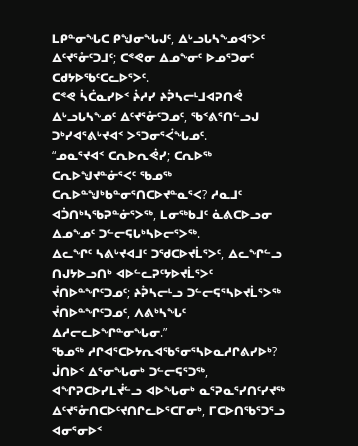ᒪᑭᓐᓂᖓᑕ ᑭᖑᓂᖓᒍᑦ, ᐃᒡᓗᒐᓴᖕᓄᐊᕐᐳᑦ ᐃᑦᔪᕐᓁᑦᑐᒧᑦ; ᑕᕝᕙᓂ ᐃᓄᖕᓂᑦ ᐅᓄᕐᑐᓂᑦ ᑕᑯᔭᐅᖃᑦᑕᓚᐅᕐᐳᑦ.
ᑕᕝᕙ ᓵᑖᓇᓯᐅᑉ ᔩᓱᓯ ᔨᕉᓴᓕᒻᒧᐊᕈᑎᕚ ᐃᒡᓗᒐᓴᖕᓄᑦ ᐃᑦᔪᕐᓁᑦᑐᓄᑦ, ᖃᑉᕕᕐᑎᓪᓗᒍ ᑐᒃᓯᐊᕐᕕᒡᔪᐊᑉ ᐳᕐᑐᓂᕐᐹᖓᓄᑦ.
“ᓄᓇᕐᔪᐊᑉ ᑕᕆᐅᕆᕚᓯ; ᑕᕆᐅᖅ ᑕᕆᐅᖑᔪᓐᓃᕐᐸᑦ ᖃᓄᖅ ᑕᕆᐅᓐᖑᒃᑲᓐᓂᕐᑎᑕᐅᔪᓐᓇᕐᐸ? ᓱᓇᒧᑦ ᐊᑑᑎᒃᓴᖃᕈᓐᓃᕐᐳᖅ, ᒪᓂᖅᑲᒧᑦ ᓈᕕᑕᐅᓗᓂ ᐃᓄᖕᓄᑦ ᑐᓪᓕᕋᒐᒃᓴᐅᓕᕐᐳᖅ.
ᐃᓚᖏᑦ ᓴᕕᒡᔪᐊᒧᑦ ᑐᖁᑕᐅᔪᒫᕐᐳᑦ, ᐃᓚᖏᓪᓗ ᑎᒍᔭᐅᓗᑎᒃ ᐊᐅᓪᓚᕈᑦᔭᐅᔪᒫᕐᐳᑦ ᔫᑎᐅᓐᖏᑦᑐᓄᑦ; ᔨᕉᓴᓕᒻᓗ ᑐᓪᓕᕋᕐᓴᐅᔪᒫᕐᐳᖅ ᔫᑎᐅᓐᖏᑦᑐᓄᑦ, ᐱᕕᒃᓴᖓᑦ ᐃᓱᓕᓚᐅᖏᓐᓂᖓᓂ.”
ᖃᓄᖅ ᓱᒋᐊᕐᑕᐅᔭᕆᐊᖃᕐᓂᕐᓴᐅᓇᓱᒋᕕᓯᐅᒃ? ᒎᑎᐅᑉ ᐃᕐᓂᖓᓂᒃ ᑐᓪᓕᕋᕐᑐᖅ, ᐊᖏᕈᑕᐅᓯᒪᔫᓪᓗ ᐊᐅᖓᓂᒃ ᓇᕐᕈᓇᕐᓯᑎᑦᓯᔪᖅ ᐃᑦᔪᕐᓁᑎᑕᐅᑦᔪᑎᒋᓚᐅᕐᑕᒥᓂᒃ, ᒥᑕᐅᑎᖃᕐᑐᕐᓗ ᐊᓂᕐᓂᐅᑉ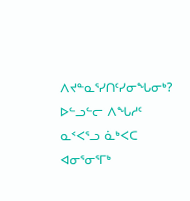ᐱᔪᓐᓇᕐᓯᑎᑦᓯᓂᖓᓂᒃ?
ᐅᓪᓗᓪᓕ ᐱᖓᓱᑦ ᓇᑉᐸᕐᓗ ᓈᒃᐸᑕ ᐊᓂᕐᓂᕐᒥᒃ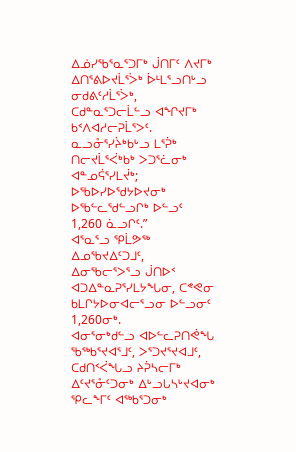ᐃᓅᓯᖃᕐᓇᕐᑐᒥᒃ ᒎᑎᒥᑦ ᐱᔪᒥᒃ ᐃᑎᕐᕕᐅᔪᒫᕐᐴᒃ ᐆᒻᒪᕐᓗᑎᒡᓗ ᓂᑯᕕᑦᓱᒫᕐᐴᒃ, ᑕᑯᓐᓇᕐᑐᓕᒫᓪᓗ ᐊᖏᔪᒥᒃ ᑲᑉᐱᐊᓱᓕᕈᒫᕐᐳᑦ.
ᓇᓗᓁᕐᓯᔩᒃᑲᒡᓗ ᒪᕐᕉᒃ ᑎᓕᔪᒫᕐᐹᒃᑲᒃ ᐳᑐᕐᓛᓂᒃ ᐊᓐᓄᕌᕐᓯᒪᔫᒃ; ᐅᖃᐅᓯᐅᖁᔭᐅᔪᓂᒃ ᐅᖃᓪᓚᖁᓪᓗᒋᒃ ᐅᓪᓗᑦ 1,260 ᓈᓗᒋᑦ.”
ᐊᕐᓇᕐᓗ ᕿᒫᕗᖅ ᐃᓄᖃᔪᐃᑦᑐᒧᑦ, ᐃᓂᖃᓕᕐᐳᕐᓗ ᒎᑎᐅᑉ ᐊᑐᐃᓐᓇᕈᕐᓯᒪᔭᖓᓂ, ᑕᕝᕙᓂ ᑲᒪᒋᔭᐅᓂᐊᓕᕐᓗᓂ ᐅᓪᓗᓂᑦ 1,260ᓂᒃ.
ᐊᓂᕐᓂᒃᑯᓪᓗ ᐊᐅᓪᓚᕈᑎᕚᖓ ᖃᖅᑲᕐᔪᐊᕐᒧᑦ, ᐳᕐᑐᔪᕐᔪᐊᒧᑦ, ᑕᑯᑎᑉᐹᖓᓗ ᔨᕉᓴᓕᒥᒃ ᐃᑦᔪᕐᓁᑦᑐᓂᒃ ᐃᒡᓗᒐᓴᒡᔪᐊᓂᒃ ᕿᓚᖕᒥᑦ ᐊᖅᑲᕐᑐᓂᒃ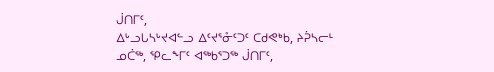ᒎᑎᒥᑦ,
ᐃᒡᓗᒐᓴᒡᔪᐊᓪᓗ ᐃᑦᔪᕐᓁᑦᑐᑦ ᑕᑯᕙᒃᑲ, ᔨᕉᓴᓕᒻ ᓄᑖᖅ, ᕿᓚᖕᒥᑦ ᐊᖅᑲᕐᑐᖅ ᒎᑎᒥᑦ,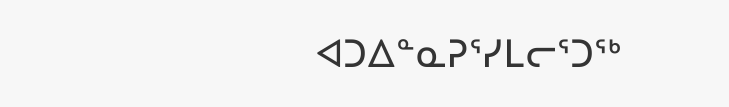ᐊᑐᐃᓐᓇᕈᕐᓯᒪᓕᕐᑐᖅ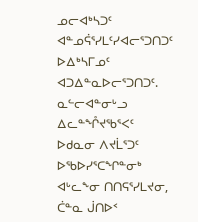ᓄᓕᐊᒃᓴᑐᑦ ᐊᓐᓄᕌᕐᓯᒪᑦᓯᐊᓕᕐᑐᑎᑐᑦ ᐅᐃᒃᓴᒥᓄᑦ ᐊᑐᐃᓐᓇᐅᓕᕐᑐᑎᑐᑦ.
ᓇᓪᓕᐊᓐᓂᒡᓗ ᐃᓚᓐᖎᔪᖃᕐᐸᑦ ᐅᑯᓇᓂ ᐱᔪᒫᕐᑐᑦ ᐅᖃᐅᓯᕐᑕᖏᓐᓂᒃ ᐊᒡᓚᖕᓂ ᑎᑎᕋᕐᓯᒪᔪᓂ, ᑖᓐᓇ ᒎᑎᐅᑉ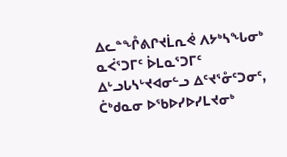ᐃᓚᓐᖎᕕᒋᔪᒫᕆᕚ ᐱᔭᒃᓴᖓᓂᒃ ᓇᐹᕐᑐᒥᑦ ᐆᒪᓇᕐᑐᒥᑦ ᐃᒡᓗᒐᓴᒡᔪᐊᓂᓪᓗ ᐃᑦᔪᕐᓁᑦᑐᓂᑦ, ᑖᒃᑯᓇᓂ ᐅᖃᐅᓯᐅᓯᒪᔪᓂᒃ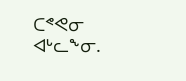ᑕᕝᕙᓂ ᐊᒡᓚᖕᓂ.